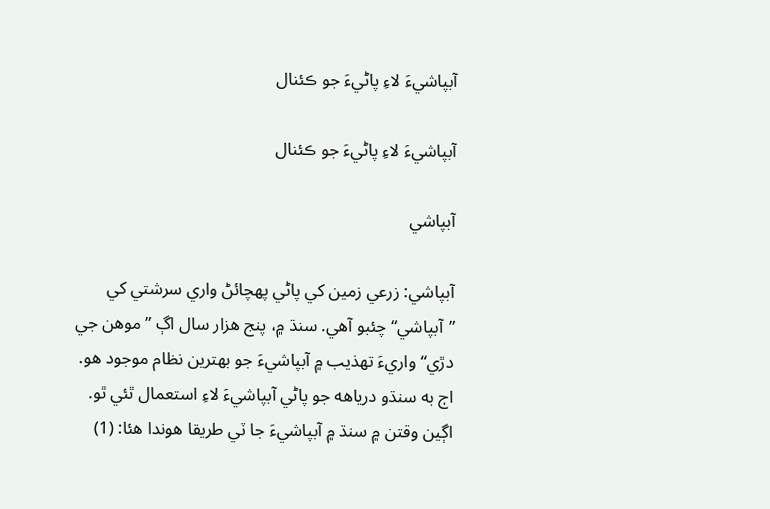آبپاشيءَ لاءِ پاڻيءَ جو ڪئنال

آبپاشيءَ لاءِ پاڻيءَ جو ڪئنال

آبپاشي

آبپاشي: زرعي زمين کي پاڻي پھچائڻ واري سرشتي کي ”آبپاشي“ چئبو آھي. سنڌ ۾، پنج ھزار سال اڳ ”موھن جي دڙي“ واريءَ تھذيب ۾ آبپاشيءَ جو بھترين نظام موجود ھو. اڄ به سنڌو درياهه جو پاڻي آبپاشيءَ لاءِ استعمال ٿئي ٿو. اڳين وقتن ۾ سنڌ ۾ آبپاشيءَ جا ٽي طريقا ھوندا ھئا: (1)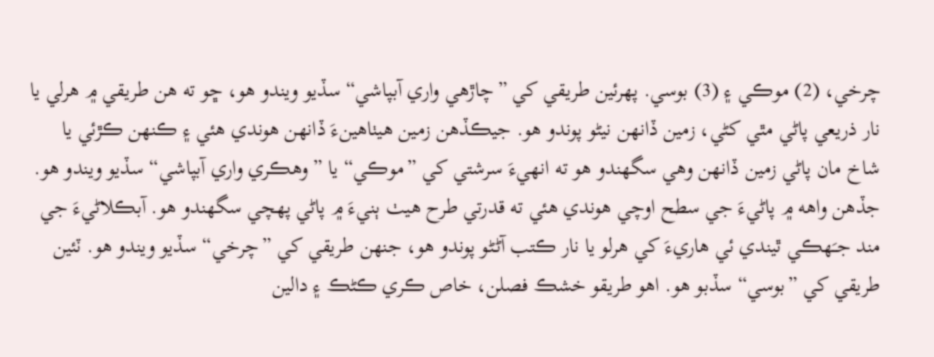چرخي، (2) موڪي ۽ (3) بوسي. پھرئين طريقي کي ”چاڙھي واري آبپاشي“ سڏيو ويندو ھو، ڇو ته ھن طريقي ۾ ھرلي يا نار ذريعي پاڻي مٿي کڻي، زمين ڏانھن نيڻو پوندو ھو. جيڪڏھن زمين ھيٺاھينءَ ڏانھن ھوندي ھئي ۽ ڪنھن ڪڙئي يا شاخ مان پاڻي زمين ڏانھن وھي سگهندو ھو ته انهيءَ سرشتي کي ”موڪي“ يا ”وھڪري واري آبپاشي“ سڏيو ويندو ھو. جڏھن واهه ۾ پاڻيءَ جي سطح اوچي ھوندي ھئي ته قدرتي طرح ھيٺ ٻنيءَ ۾ پاڻي پھچي سگهندو ھو. آبڪلاڻيءَ جي مند جـَهڪي ٿيندي ئي ھاريءَ کي ھرلو يا نار ڪتب آڻڻو پوندو ھو، جنھن طريقي کي ”چرخي“ سڏيو ويندو ھو. ٽئين طريقي کي ”بوسي“ سڏبو ھو. اھو طريقو خشڪ فصلن، خاص ڪري ڪڻڪ ۽ دالين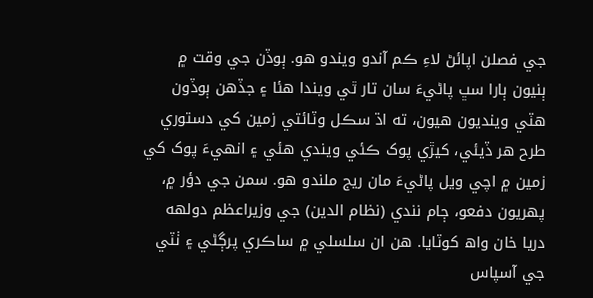جي فصلن اپائڻ لاءِ ڪم آندو ويندو ھو. ٻوڏن جي وقت ۾ ٻنيون ٻارا سڀ پاڻيءَ سان تار ٿي ويندا ھئا ۽ جڏھن ٻوڏون ھٽي وينديون ھيون، ته اڌ سڪل وٽائتي زمين کي دستوري طرح ھر ڏيئي، کيڙي پوک ڪئي ويندي ھئي ۽ انهيءَ پوک کي زمين ۾ اچي ويل پاڻيءَ مان ريج ملندو ھو. سمن جي دؤر ۾، پھريون دفعو، ڄام نندي (نظام الدين) جي وزيراعظم دولهه دريا خان واھ کوٽايا. ھن ان سلسلي ۾ ساڪري پرڳڻي ۽ ٺٽي جي آسپاس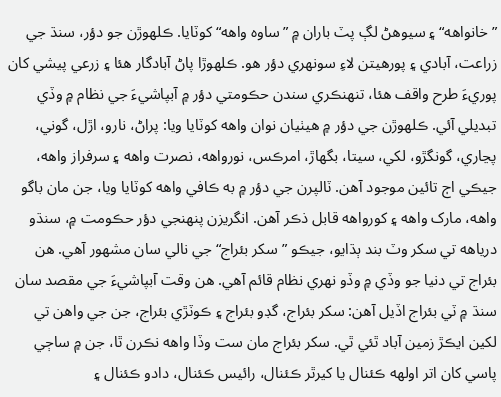”خانواهه“ ۽ سيوھڻ لڳ پٽ باران ۾ ”ساوه واهه“ کوٽايا. ڪلهوڙن جو دؤر، سنڌ جي زراعت، آبادي ۽ پورھيتن لاءِ سونھري دؤر ھو. ڪلهوڙا پاڻ آبادگار ھئا ۽ زرعي پيشي کان پوريءَ طرح واقف ھئا، تنھنڪري سندن حڪومتي دؤر ۾ آبپاشيءَ جي نظام ۾ وڏي تبديلي آئي. ڪلهوڙن جي دؤر ۾ ھيٺيان نوان واهه کوٽايا ويا: پراڻ، نارو، اڙل، گوني، پڃاري، گونگڙو، لکي، سيتا، بگهاڙ، امرڪس، نورواهه، نصرت واهه ۽ سرفراز واهه، جيڪي اڄ تائين موجود آھن. ٽالپرن جي دؤر ۾ به ڪافي واهه کوٽايا ويا، جن مان باگو واهه، مارک واهه ۽ کورواهه قابل ذڪر آھن. انگريزن پنھنجي دؤر حڪومت ۾، سنڌو درياهه تي سکر وٽ بند ٻڌايو، جيڪو ”سکر بئراج“ جي نالي سان مشھور آھي. ھن بئراج تي دنيا جو وڏي ۾ وڏو نهري نظام قائم آھي. ھن وقت آبپاشيءَ جي مقصد سان سنڌ ۾ ٽي بئراج اڏيل آھن: سکر بئراج، گڊو بئراج ۽ ڪوٽڙي بئراج، جن جي واھن تي لکين ايڪڙ زمين آباد ٿئي ٿي. سکر بئراج مان ست وڏا واهه نڪرن ٿا، جن ۾ ساڄي پاسي کان اتر اولهه ڪئنال يا کيرٿر ڪئنال، رائيس ڪئنال، دادو ڪئنال ۽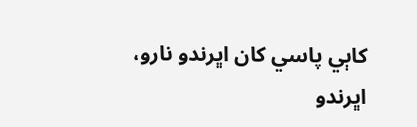کاٻي پاسي کان اڀرندو نارو، اڀرندو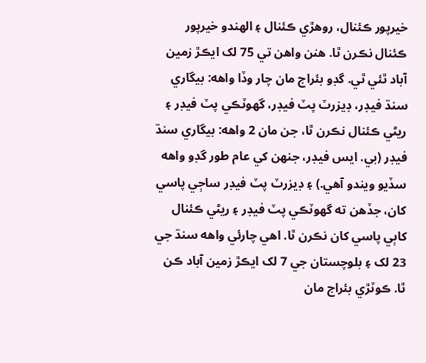خيرپور ڪئنال، روھڙي ڪئنال ۽ الهندو خيرپور ڪئنال نڪرن ٿا. ھنن واھن تي 75 لک ايڪڙ زمين آباد ٿئي ٿي. گڊو بئراج مان چار وڏا واهه: بيگاري سنڌ فيڊر، ڊيزرٽ پٽ فيڊر، گهوٽڪي پٽ فيڊر ۽ ريڻي ڪئنال نڪرن ٿا، جن مان 2 واهه: بيگاري سنڌ فيڊر (بي. ايس فيڊر، جنھن کي عام طور گڊو واهه سڏيو ويندو آهي.) ۽ ڊيزرٽ پٽ فيڊر ساڄي پاسي کان، جڏهن ته گهوٽڪي پٽ فيڊر ۽ ريڻي ڪئنال کاٻي پاسي کان نڪرن ٿا. اهي چارئي واهه سنڌ جي 23 لک ۽ بلوچستان جي 7 لک ايڪڙ زمين آباد ڪن ٿا. ڪوٽڙي بئراج مان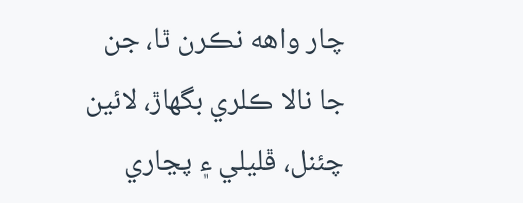چار واهه نڪرن ٿا، جن جا نالا ڪلري بگهاڙ، لائين چئنل، ڦليلي ۽ پڃاري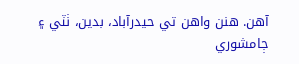آھن. ھنن واھن تي حيدرآباد، بدين، ٺٽي ۽ ڄامشوري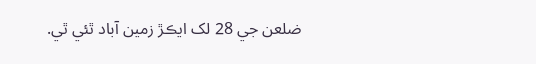ضلعن جي 28 لک ايڪڙ زمين آباد ٿئي ٿي.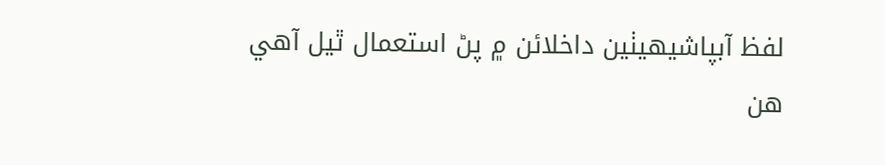لفظ آبپاشيھيٺين داخلائن ۾ پڻ استعمال ٿيل آھي
هن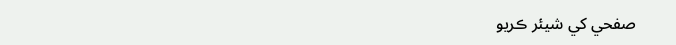صفحي کي شيئر ڪريو